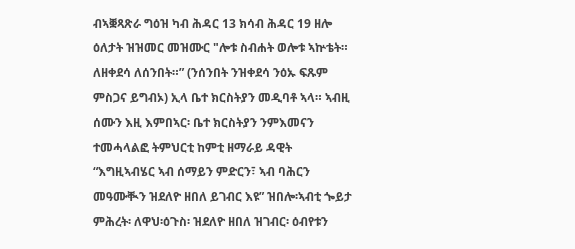ብኣቛጻጽራ ግዕዝ ካብ ሕዳር 13 ክሳብ ሕዳር 19 ዘሎ ዕለታት ዝዝመር መዝሙር "ሎቱ ስብሐት ወሎቱ ኣኵቴት። ለዘቀደሳ ለሰንበት።” (ንሰንበት ንዝቀደሳ ንዕኡ ፍጹም ምስጋና ይግብኦ) ኢላ ቤተ ክርስትያን መዲባቶ ኣላ። ኣብዚ ሰሙን እዚ እምበኣር፡ ቤተ ክርስትያን ንምእመናን ተመሓላልፎ ትምህርቲ ከምቲ ዘማራይ ዳዊት “እግዚኣብሄር ኣብ ሰማይን ምድርን፣ ኣብ ባሕርን መዓሙቚን ዝደለዮ ዘበለ ይገብር እዩ” ዝበሎ፡ኣብቲ ጐይታ ምሕረት፡ ለዋህ፡ዕጉስ፡ ዝደለዮ ዘበለ ዝገብር፡ ዕብየቱን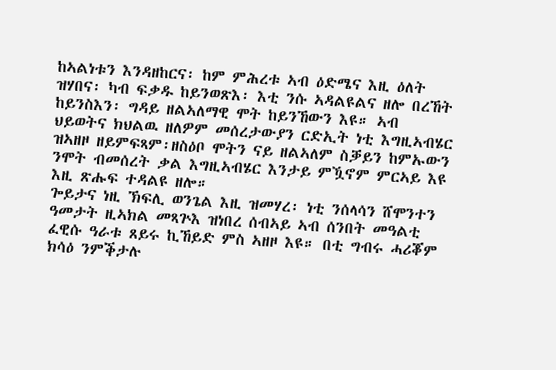ከኣልነቱን እንዳዘከርና፡ ከም ምሕረቱ ኣብ ዕድሜና እዚ ዕለት ዝሃበና፡ ካብ ፍቃዱ ከይንወጽእ፡ እቲ ንሱ ኣዳልዩልና ዘሎ በረኸት ከይንስእን፡ ግዳይ ዘልኣለማዊ ሞት ከይንኸውን እዩ። ኣብ ህይወትና ክህልዉ ዘለዎም መሰረታውያን ርድኢት ነቲ እግዚኣብሄር ዝኣዘዞ ዘይምፍጻም፡ዘስዕቦ ሞትን ናይ ዘልኣለም ስቓይን ከምኡውን ንሞት ብመሰረት ቃል እግዚኣብሄር እንታይ ምዃኖም ምርኣይ እዩ እዚ ጽሑፍ ተዳልዩ ዘሎ።
ጐይታና ነዚ ኽፍሊ ወንጌል እዚ ዝመሃረ፡ ነቲ ንሰላሳን ሸሞንተን ዓመታት ዚኣክል መጻጕእ ዝነበረ ሰብኣይ ኣብ ሰንበት መዓልቲ ፈዊሱ ዓራቱ ጸይሩ ኪኸይድ ምስ ኣዘዞ እዩ። በቲ ግብሩ ሓሪቖም ክሳዕ ንምቕታሉ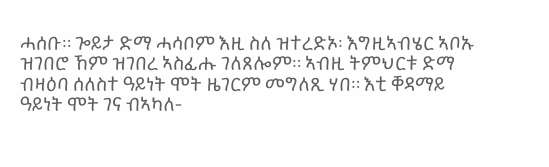ሓሰቡ። ጐይታ ድማ ሓሳቦም እዚ ስለ ዝተረድኦ፡ እግዚኣብሄር ኣቦኡ ዝገበሮ ኸም ዝገበረ ኣስፊሑ ገለጸሎም። ኣብዚ ትምህርቱ ድማ ብዛዕባ ሰለስተ ዓይነት ሞት ዜገርም መግለጺ ሃበ። እቲ ቐዳማይ ዓይነት ሞት ገና ብኣካለ-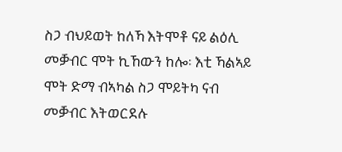ስጋ ብህይወት ከለኻ እትሞቶ ናይ ልዕሊ መቓብር ሞት ኪኸውን ከሎ፡ እቲ ኻልኣይ ሞት ድማ ብኣካል ስጋ ሞይትካ ናብ መቓብር እትወርደሉ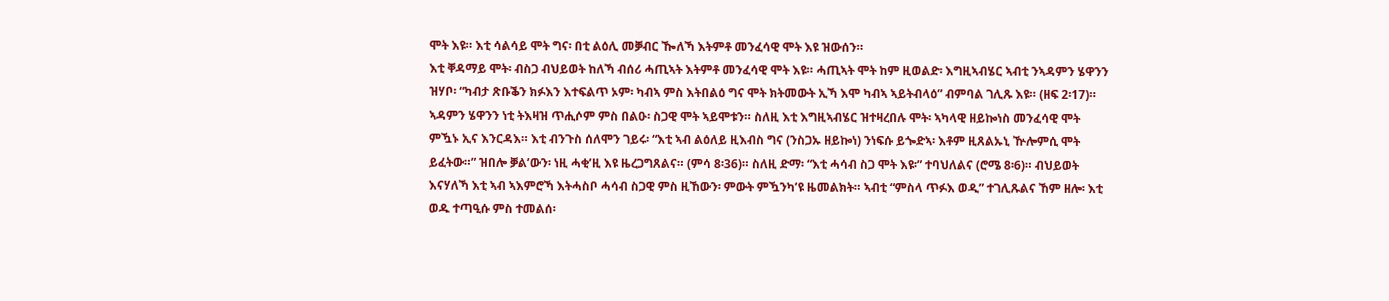ሞት እዩ። እቲ ሳልሳይ ሞት ግና፡ በቲ ልዕሊ መቓብር ዀለኻ እትምቶ መንፈሳዊ ሞት እዩ ዝውሰን።
እቲ ቐዳማይ ሞት፡ ብስጋ ብህይወት ከለኻ ብሰሪ ሓጢኣት እትምቶ መንፈሳዊ ሞት እዩ። ሓጢኣት ሞት ከም ዚወልድ፡ እግዚኣብሄር ኣብቲ ንኣዳምን ሄዋንን ዝሃቦ፡ “ካብታ ጽቡቕን ክፉእን እተፍልጥ ኦም፡ ካብኣ ምስ እትበልዕ ግና ሞት ክትመውት ኢኻ እሞ ካብኣ ኣይትብላዕ” ብምባል ገሊጹ እዩ። (ዘፍ 2፡17)። ኣዳምን ሄዋንን ነቲ ትእዛዝ ጥሒሶም ምስ በልዑ፡ ስጋዊ ሞት ኣይሞቱን። ስለዚ እቲ እግዚኣብሄር ዝተዛረበሉ ሞት፡ ኣካላዊ ዘይኰነስ መንፈሳዊ ሞት ምዃኑ ኢና እንርዳእ። እቲ ብንጉስ ሰለሞን ገይሩ፡ “እቲ ኣብ ልዕለይ ዚእብስ ግና (ንስጋኡ ዘይኰነ) ንነፍሱ ይጐድኣ፡ እቶም ዚጸልኡኒ ዅሎምሲ ሞት ይፈትው።” ዝበሎ ቓል’ውን፡ ነዚ ሓቂ’ዚ እዩ ዜረጋግጸልና። (ምሳ 8፡36)። ስለዚ ድማ፡ “እቲ ሓሳብ ስጋ ሞት እዩ፡” ተባህለልና (ሮሜ 8፡6)። ብህይወት እናሃለኻ እቲ ኣብ ኣእምሮኻ እትሓስቦ ሓሳብ ስጋዊ ምስ ዚኸውን፡ ምውት ምዃንካ’ዩ ዜመልክት። ኣብቲ “ምስላ ጥፉእ ወዲ” ተገሊጹልና ኸም ዘሎ፡ እቲ ወዱ ተጣዒሱ ምስ ተመልሰ፡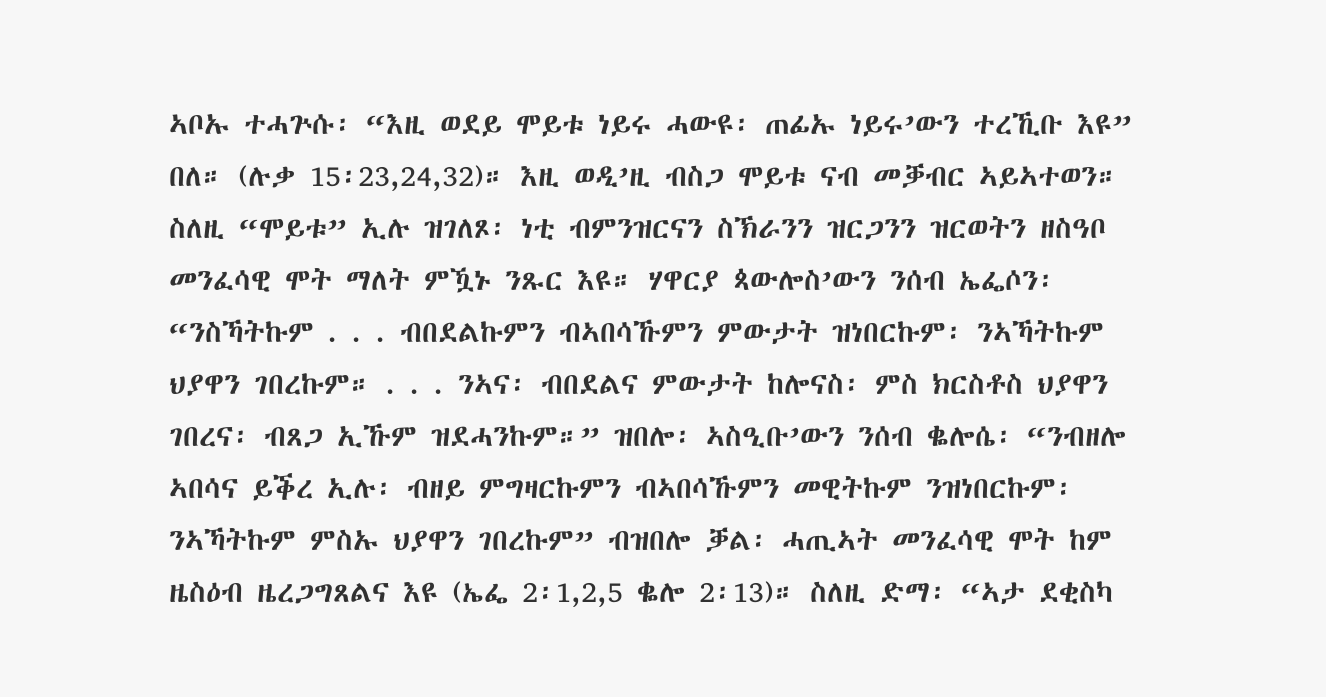ኣቦኡ ተሓጕሱ፡ “እዚ ወደይ ሞይቱ ነይሩ ሓውዩ፡ ጠፊኡ ነይሩ’ውን ተረኺቡ እዩ” በለ። (ሉቃ 15፡23,24,32)። እዚ ወዲ’ዚ ብስጋ ሞይቱ ናብ መቓብር ኣይኣተወን። ስለዚ “ሞይቱ” ኢሉ ዝገለጾ፡ ነቲ ብምንዝርናን ስኽራንን ዝርጋንን ዝርወትን ዘስዓቦ መንፈሳዊ ሞት ማለት ምዃኑ ንጹር እዩ። ሃዋርያ ጳውሎስ’ውን ንሰብ ኤፌሶን፡ “ንስኻትኩም . . . ብበደልኩምን ብኣበሳኹምን ምውታት ዝነበርኩም፡ ንኣኻትኩም ህያዋን ገበረኩም። . . . ንኣና፡ ብበደልና ምውታት ከሎናስ፡ ምስ ክርስቶስ ህያዋን ገበረና፡ ብጸጋ ኢኹም ዝደሓንኩም።” ዝበሎ፡ ኣስዒቡ’ውን ንሰብ ቈሎሴ፡ “ንብዘሎ ኣበሳና ይቕረ ኢሉ፡ ብዘይ ምግዛርኩምን ብኣበሳኹምን መዊትኩም ንዝነበርኩም፡ ንኣኻትኩም ምስኡ ህያዋን ገበረኩም” ብዝበሎ ቓል፡ ሓጢኣት መንፈሳዊ ሞት ከም ዜስዕብ ዜረጋግጸልና እዩ (ኤፌ 2፡1,2,5 ቈሎ 2፡13)። ስለዚ ድማ፡ “ኣታ ደቂስካ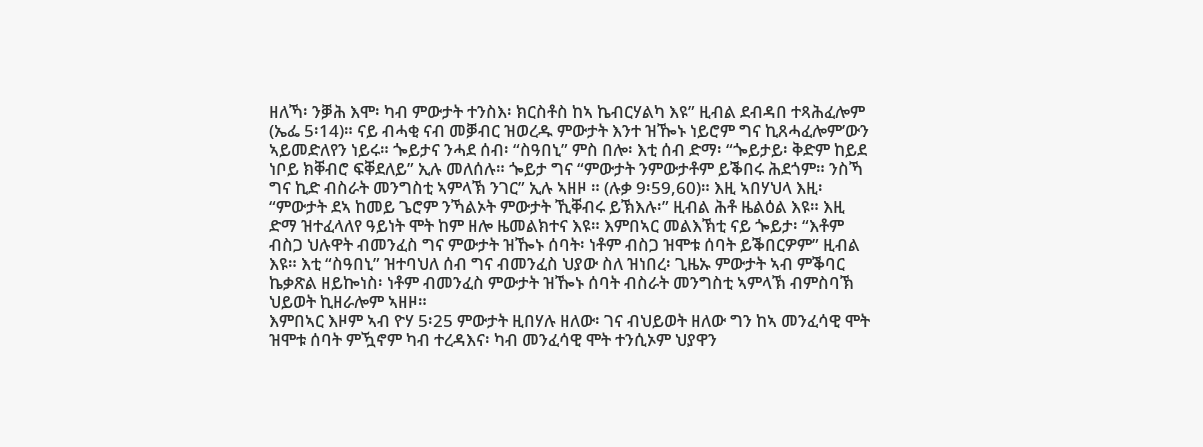ዘለኻ፡ ንቓሕ እሞ፡ ካብ ምውታት ተንስእ፡ ክርስቶስ ከኣ ኬብርሃልካ እዩ” ዚብል ደብዳበ ተጻሕፈሎም (ኤፌ 5፡14)። ናይ ብሓቂ ናብ መቓብር ዝወረዱ ምውታት እንተ ዝዀኑ ነይሮም ግና ኪጸሓፈሎም’ውን ኣይመድለየን ነይሩ። ጐይታና ንሓደ ሰብ፡ “ስዓበኒ” ምስ በሎ፡ እቲ ሰብ ድማ፡ “ጐይታይ፡ ቅድም ከይደ ነቦይ ክቐብሮ ፍቐደለይ” ኢሉ መለሰሉ። ጐይታ ግና “ምውታት ንምውታቶም ይቕበሩ ሕደጎም። ንስኻ ግና ኪድ ብስራት መንግስቲ ኣምላኽ ንገር” ኢሉ ኣዘዞ ። (ሉቃ 9፡59,60)። እዚ ኣበሃህላ እዚ፡ “ምውታት ደኣ ከመይ ጌሮም ንኻልኦት ምውታት ኺቐብሩ ይኽእሉ፡” ዚብል ሕቶ ዜልዕል እዩ። እዚ ድማ ዝተፈላለየ ዓይነት ሞት ከም ዘሎ ዜመልክተና እዩ። እምበኣር መልእኽቲ ናይ ጐይታ፡ “እቶም ብስጋ ህሉዋት ብመንፈስ ግና ምውታት ዝዀኑ ሰባት፡ ነቶም ብስጋ ዝሞቱ ሰባት ይቕበርዎም” ዚብል እዩ። እቲ “ስዓበኒ” ዝተባህለ ሰብ ግና ብመንፈስ ህያው ስለ ዝነበረ፡ ጊዜኡ ምውታት ኣብ ምቕባር ኬቃጽል ዘይኰነስ፡ ነቶም ብመንፈስ ምውታት ዝዀኑ ሰባት ብስራት መንግስቲ ኣምላኽ ብምስባኽ ህይወት ኪዘራሎም ኣዘዞ።
እምበኣር እዞም ኣብ ዮሃ 5፡25 ምውታት ዚበሃሉ ዘለው፡ ገና ብህይወት ዘለው ግን ከኣ መንፈሳዊ ሞት ዝሞቱ ሰባት ምዃኖም ካብ ተረዳእና፡ ካብ መንፈሳዊ ሞት ተንሲኦም ህያዋን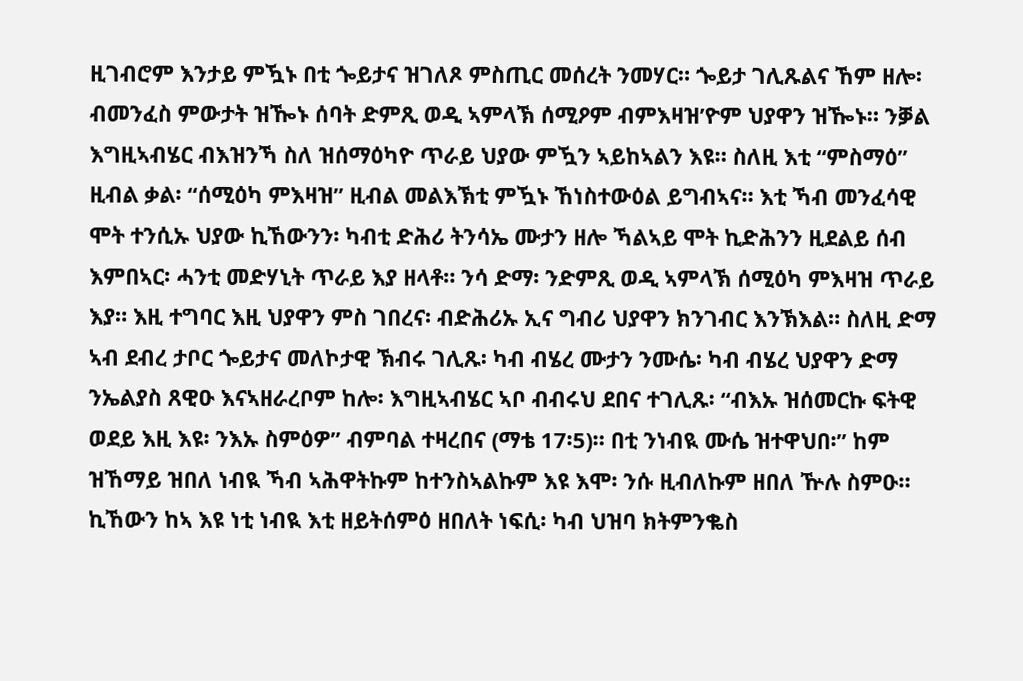ዚገብሮም እንታይ ምዃኑ በቲ ጐይታና ዝገለጾ ምስጢር መሰረት ንመሃር። ጐይታ ገሊጹልና ኸም ዘሎ፡ ብመንፈስ ምውታት ዝዀኑ ሰባት ድምጺ ወዲ ኣምላኽ ሰሚዖም ብምእዛዝ’ዮም ህያዋን ዝዀኑ። ንቓል እግዚኣብሄር ብእዝንኻ ስለ ዝሰማዕካዮ ጥራይ ህያው ምዃን ኣይከኣልን እዩ። ስለዚ እቲ “ምስማዕ” ዚብል ቃል፡ “ሰሚዕካ ምእዛዝ” ዚብል መልእኽቲ ምዃኑ ኸነስተውዕል ይግብኣና። እቲ ኻብ መንፈሳዊ ሞት ተንሲኡ ህያው ኪኸውንን፡ ካብቲ ድሕሪ ትንሳኤ ሙታን ዘሎ ኻልኣይ ሞት ኪድሕንን ዚደልይ ሰብ እምበኣር፡ ሓንቲ መድሃኒት ጥራይ እያ ዘላቶ። ንሳ ድማ፡ ንድምጺ ወዲ ኣምላኽ ሰሚዕካ ምእዛዝ ጥራይ እያ። እዚ ተግባር እዚ ህያዋን ምስ ገበረና፡ ብድሕሪኡ ኢና ግብሪ ህያዋን ክንገብር እንኽእል። ስለዚ ድማ ኣብ ደብረ ታቦር ጐይታና መለኮታዊ ኽብሩ ገሊጹ፡ ካብ ብሄረ ሙታን ንሙሴ፡ ካብ ብሄረ ህያዋን ድማ ንኤልያስ ጸዊዑ እናኣዘራረቦም ከሎ፡ እግዚኣብሄር ኣቦ ብብሩህ ደበና ተገሊጹ፡ “ብእኡ ዝሰመርኩ ፍትዊ ወደይ እዚ እዩ፡ ንእኡ ስምዕዎ” ብምባል ተዛረበና (ማቴ 17፡5)። በቲ ንነብዪ ሙሴ ዝተዋህበ፡” ከም ዝኸማይ ዝበለ ነብዪ ኻብ ኣሕዋትኩም ከተንስኣልኩም እዩ እሞ፡ ንሱ ዚብለኩም ዘበለ ዅሉ ስምዑ። ኪኸውን ከኣ እዩ ነቲ ነብዪ እቲ ዘይትሰምዕ ዘበለት ነፍሲ፡ ካብ ህዝባ ክትምንቈስ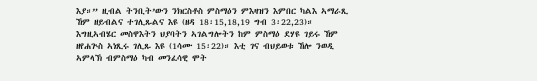እያ።” ዚብል ትንቢት’ውን ንክርስቶስ ምስማዕን ምእዛዝን እምበር ካልእ ኣማራጺ ኸም ዘይብልና ተገሊጹልና እዩ (ዘዳ 18፡15,18,19 ግብ 3፡22,23)። እግዚኣብሄር መስዋእትን ህያባትን ኣገልግሎትን ከም ምስማዕ ደሃዩ ገይሩ ኸም ዘየሐጕስ ኣነጺሩ ገሊጹ እዩ (1ሳሙ 15፡22)። እቲ ገና ብህይወቱ ኸሎ ንወዲ ኣምላኽ ብምስማዕ ካብ መንፈሳዊ ሞት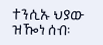ተንሲኡ ህያው ዝዀነ ሰብ፡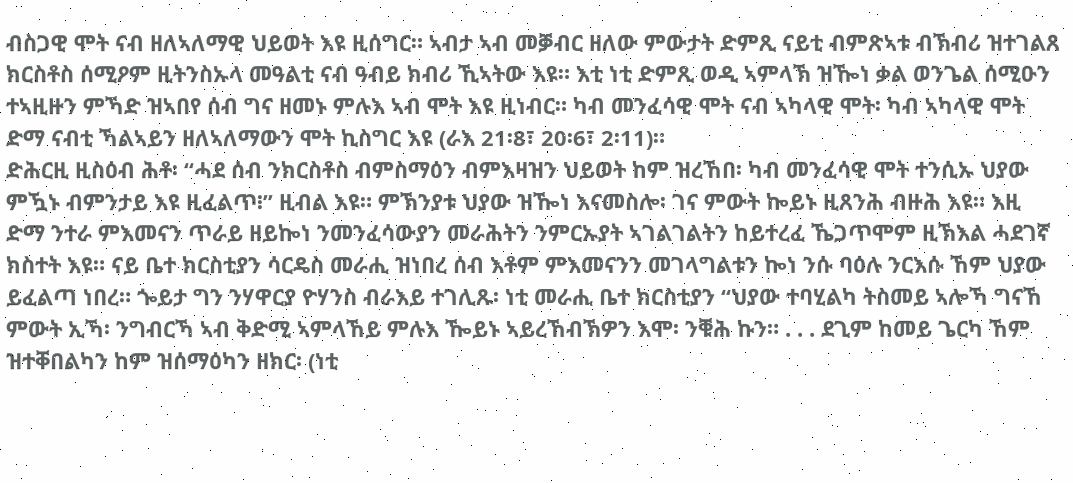ብስጋዊ ሞት ናብ ዘለኣለማዊ ህይወት እዩ ዚሰግር። ኣብታ ኣብ መቓብር ዘለው ምውታት ድምጺ ናይቲ ብምጽኣቱ ብኽብሪ ዝተገልጸ ክርስቶስ ሰሚዖም ዚትንስኡላ መዓልቲ ናብ ዓብይ ክብሪ ኺኣትው እዩ። እቲ ነቲ ድምጺ ወዲ ኣምላኽ ዝዀነ ቃል ወንጌል ሰሚዑን ተኣዚዙን ምኻድ ዝኣበየ ሰብ ግና ዘመኑ ምሉእ ኣብ ሞት እዩ ዚነብር። ካብ መንፈሳዊ ሞት ናብ ኣካላዊ ሞት፡ ካብ ኣካላዊ ሞት ድማ ናብቲ ኻልኣይን ዘለኣለማውን ሞት ኪስግር እዩ (ራእ 21፡8፣ 20፡6፣ 2፡11)።
ድሕርዚ ዚስዕብ ሕቶ፡ “ሓደ ሰብ ንክርስቶስ ብምስማዕን ብምእዛዝን ህይወት ከም ዝረኸበ፡ ካብ መንፈሳዊ ሞት ተንሲኡ ህያው ምዃኑ ብምንታይ እዩ ዚፈልጥ፧” ዚብል እዩ። ምኽንያቱ ህያው ዝዀነ እናመስሎ፡ ገና ምውት ኰይኑ ዚጸንሕ ብዙሕ እዩ። እዚ ድማ ንተራ ምእመናን ጥራይ ዘይኰነ ንመንፈሳውያን መራሕትን ንምርኡያት ኣገልገልትን ከይተረፈ ኼጋጥሞም ዚኽእል ሓደገኛ ክስተት እዩ። ናይ ቤተ ክርስቲያን ሳርዴስ መራሒ ዝነበረ ሰብ እቶም ምእመናንን መገላግልቱን ኰነ ንሱ ባዕሉ ንርእሱ ኸም ህያው ይፈልጣ ነበረ። ጐይታ ግን ንሃዋርያ ዮሃንስ ብራእይ ተገሊጹ፡ ነቲ መራሒ ቤተ ክርስቲያን “ህያው ተባሂልካ ትስመይ ኣሎኻ ግናኸ ምውት ኢኻ፡ ንግብርኻ ኣብ ቅድሚ ኣምላኸይ ምሉእ ዀይኑ ኣይረኸብኽዎን እሞ፡ ንቑሕ ኩን። . . . ደጊም ከመይ ጌርካ ኸም ዝተቐበልካን ከም ዝሰማዕካን ዘክር፡ (ነቲ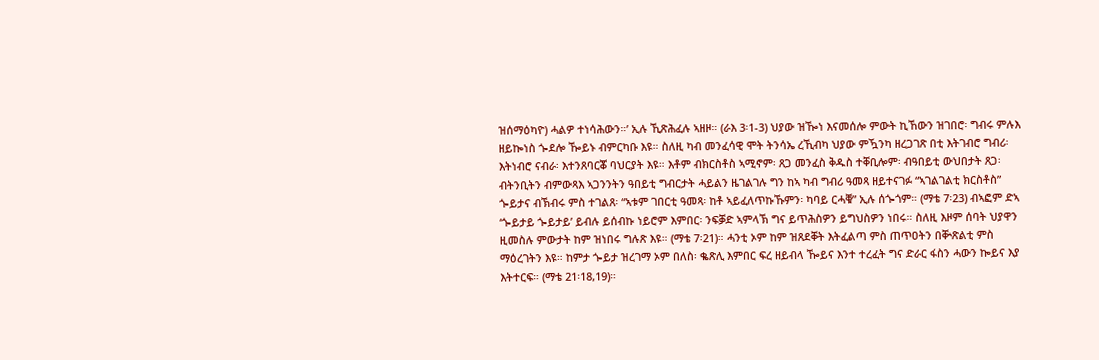ዝሰማዕካዮ) ሓልዎ ተነሳሕውን።’ ኢሉ ኺጽሕፈሉ ኣዘዞ። (ራእ 3፡1-3) ህያው ዝዀነ እናመሰሎ ምውት ኪኸውን ዝገበሮ፡ ግብሩ ምሉእ ዘይኰነስ ጐደሎ ዀይኑ ብምርካቡ እዩ። ስለዚ ካብ መንፈሳዊ ሞት ትንሳኤ ረኺብካ ህያው ምዃንካ ዘረጋገጽ በቲ እትገብሮ ግብሪ፡ እትነብሮ ናብራ፡ እተንጸባርቖ ባህርያት እዩ። እቶም ብክርስቶስ ኣሚኖም፡ ጸጋ መንፈስ ቅዱስ ተቐቢሎም፡ ብዓበይቲ ውህበታት ጸጋ፡ ብትንቢትን ብምውጻእ ኣጋንንትን ዓበይቲ ግብርታት ሓይልን ዜገልገሉ ግን ከኣ ካብ ግብሪ ዓመጻ ዘይተናገፉ “ኣገልገልቲ ክርስቶስ” ጐይታና ብኽብሩ ምስ ተገልጸ፡ “ኣቱም ገበርቲ ዓመጻ፡ ከቶ ኣይፈለጥኩኹምን፡ ካባይ ርሓቑ” ኢሉ ሰጐጎም። (ማቴ 7፡23) ብኣፎም ድኣ ‘ጐይታይ ጐይታይ’ ይብሉ ይሰብኩ ነይሮም እምበር፡ ንፍቓድ ኣምላኽ ግና ይጥሕስዎን ይግህስዎን ነበሩ። ስለዚ እዞም ሰባት ህያዋን ዚመስሉ ምውታት ከም ዝነበሩ ግሉጽ እዩ። (ማቴ 7፡21)። ሓንቲ ኦም ከም ዝጸደቐት እትፈልጣ ምስ ጠጥዐትን በቝጽልቲ ምስ ማዕረገትን እዩ። ከምታ ጐይታ ዝረገማ ኦም በለስ፡ ቈጽሊ እምበር ፍረ ዘይብላ ዀይና እንተ ተረፈት ግና ድራር ፋስን ሓውን ኰይና እያ እትተርፍ። (ማቴ 21፡18,19)።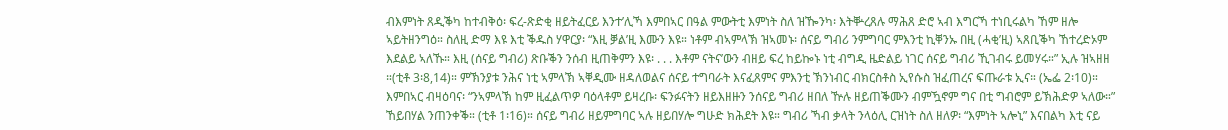ብእምነት ጸዲቕካ ከተብቅዕ፡ ፍረ-ጽድቂ ዘይትፈርይ እንተ’ሊኻ እምበኣር በዓል ምውትቲ እምነት ስለ ዝዀንካ፡ እትቝረጸሉ ማሕጸ ድሮ ኣብ እግርኻ ተነቢሩልካ ኸም ዘሎ ኣይትዘንግዕ። ስለዚ ድማ እዩ እቲ ቕዱስ ሃዋርያ፡ “እዚ ቓል’ዚ እሙን እዩ። ነቶም ብኣምላኽ ዝኣመኑ፡ ሰናይ ግብሪ ንምግባር ምእንቲ ኪቐንኡ በዚ (ሓቂ’ዚ) ኣጸቢቕካ ኸተረድኦም እደልይ ኣለኹ። እዚ (ሰናይ ግብሪ) ጽቡቕን ንሰብ ዚጠቅምን እዩ፡ . . . እቶም ናትና’ውን ብዘይ ፍረ ከይኰኑ ነቲ ብግዲ ዜድልይ ነገር ሰናይ ግብሪ ኺገብሩ ይመሃሩ።” ኢሉ ዝኣዘዘ ።(ቲቶ 3፡8,14)። ምኽንያቱ ንሕና ነቲ ኣምላኽ ኣቐዲሙ ዘዳለወልና ሰናይ ተግባራት እናፈጸምና ምእንቲ ኽንነብር ብክርስቶስ ኢየሱስ ዝፈጠረና ፍጡራቱ ኢና። (ኤፌ 2፡10)። እምበኣር ብዛዕባና፡ “ንኣምላኽ ከም ዚፈልጥዎ ባዕላቶም ይዛረቡ፡ ፍንፉናትን ዘይእዘዙን ንሰናይ ግብሪ ዘበለ ዅሉ ዘይጠቕሙን ብምዃኖም ግና በቲ ግብሮም ይኽሕድዎ ኣለው።” ኸይበሃል ንጠንቀቕ። (ቲቶ 1፡16)። ሰናይ ግብሪ ዘይምግባር ኣሉ ዘይበሃሎ ግሁድ ክሕደት እዩ። ግብሪ ኻብ ቃላት ንላዕሊ ርዝነት ስለ ዘለዎ፡ “እምነት ኣሎኒ” እናበልካ እቲ ናይ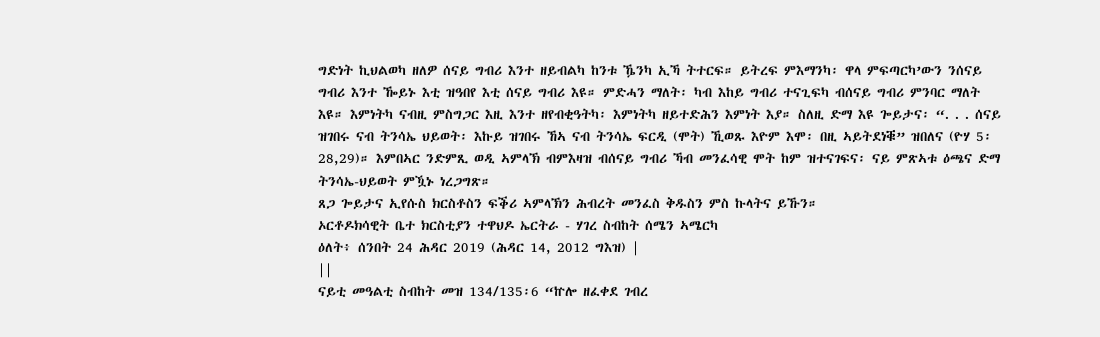ግድነት ኪህልወካ ዘለዎ ሰናይ ግብሪ እንተ ዘይብልካ ከንቱ ዄንካ ኢኻ ትተርፍ። ይትረፍ ምእማንካ፡ ዋላ ምፍጣርካ’ውን ንሰናይ ግብሪ እንተ ዀይኑ እቲ ዝዓበየ እቲ ሰናይ ግብሪ እዩ። ምድሓን ማለት፡ ካብ እከይ ግብሪ ተናጊፍካ ብሰናይ ግብሪ ምንባር ማለት እዩ። እምነትካ ናብዚ ምስግጋር እዚ እንተ ዘየብቂዓትካ፡ እምነትካ ዘይተድሕን እምነት እያ። ስለዚ ድማ እዩ ጐይታና፡ “. . . ሰናይ ዝገበሩ ናብ ትንሳኤ ህይወት፡ እኩይ ዝገበሩ ኸኣ ናብ ትንሳኤ ፍርዲ (ሞት) ኺወጹ እዮም እሞ፡ በዚ ኣይትደነቑ” ዝበለና (ዮሃ 5፡28,29)። እምበኣር ንድምጺ ወዲ ኣምላኽ ብምእዛዝ ብሰናይ ግብሪ ኻብ መንፈሳዊ ሞት ከም ዝተናገፍና፡ ናይ ምጽኣቱ ዕጫና ድማ ትንሳኤ-ህይወት ምዃኑ ነረጋግጽ።
ጸጋ ጐይታና ኢየሱስ ክርስቶስን ፍቕሪ ኣምላኽን ሕብረት መንፈስ ቅዱስን ምስ ኩላትና ይኹን።
ኦርቶዶክሳዊት ቤተ ክርስቲያን ተዋህዶ ኤርትራ - ሃገረ ስብከት ሰሜን ኣሜርካ
ዕለት፥ ሰንበት 24 ሕዳር 2019 (ሕዳር 14, 2012 ግእዝ) |
||
ናይቲ መዓልቲ ስብከት መዝ 134/135፡6 “ኵሎ ዘፈቀደ ገብረ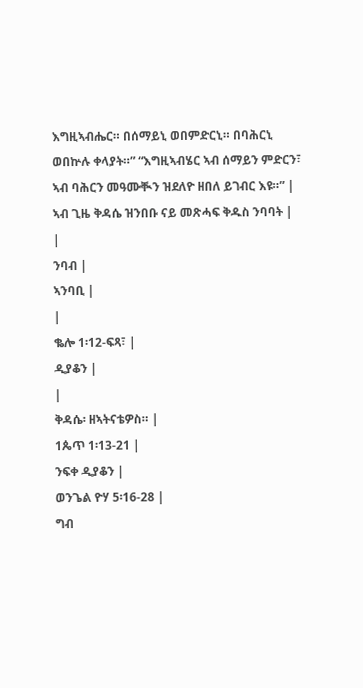እግዚኣብሔር። በሰማይኒ ወበምድርኒ። በባሕርኒ ወበኵሉ ቀላያት።” “እግዚኣብሄር ኣብ ሰማይን ምድርን፣ ኣብ ባሕርን መዓሙቚን ዝደለዮ ዘበለ ይገብር እዩ።” |
ኣብ ጊዜ ቅዳሴ ዝንበቡ ናይ መጽሓፍ ቅዱስ ንባባት |
|
ንባብ |
ኣንባቢ |
|
ቈሎ 1፡12-ፍጻ፣ |
ዲያቆን |
|
ቅዳሴ፡ ዘኣትናቴዎስ። |
1ጴጥ 1፡13-21 |
ንፍቀ ዲያቆን |
ወንጌል ዮሃ 5፡16-28 |
ግብ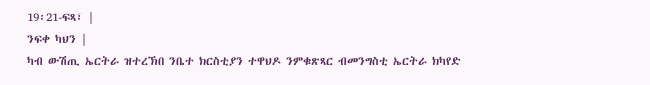19፡21-ፍጻ፣ |
ንፍቀ ካህን |
ካብ ውሽጢ ኤርትራ ዝተረኽበ ንቤተ ክርስቲያን ተዋህዶ ንምቁጽጻር ብመንግስቲ ኤርትራ ክካየድ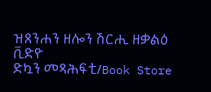ዝጸንሐን ዘሎን ሽርሒ ዘቃልዕ ቪድዮ
ድኳን መጻሕፍቲ/Book Store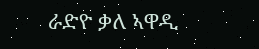ራድዮ ቃለ ኣዋዲ